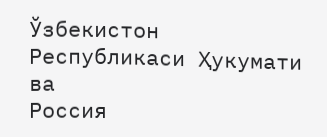Ўзбекистон Республикаси Ҳукумати ва
Россия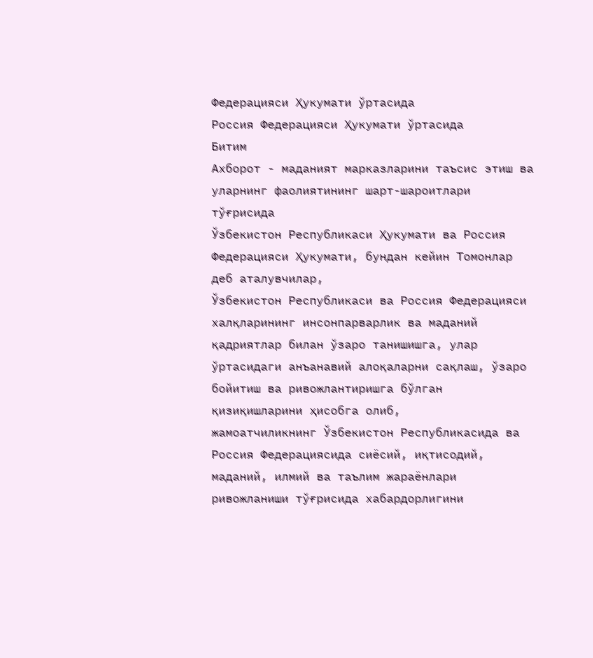Федерацияси Ҳукумати ўртасида
Россия Федерацияси Ҳукумати ўртасида
Битим
Ахборот - маданият марказларини таъсис этиш ва уларнинг фаолиятининг шарт-шароитлари тўғрисида
Ўзбекистон Республикаси Ҳукумати ва Россия Федерацияси Ҳукумати, бундан кейин Томонлар деб аталувчилар,
Ўзбекистон Республикаси ва Россия Федерацияси халқларининг инсонпарварлик ва маданий қадриятлар билан ўзаро танишишга, улар ўртасидаги анъанавий алоқаларни сақлаш, ўзаро бойитиш ва ривожлантиришга бўлган қизиқишларини ҳисобга олиб,
жамоатчиликнинг Ўзбекистон Республикасида ва Россия Федерациясида сиёсий, иқтисодий, маданий, илмий ва таълим жараёнлари ривожланиши тўғрисида хабардорлигини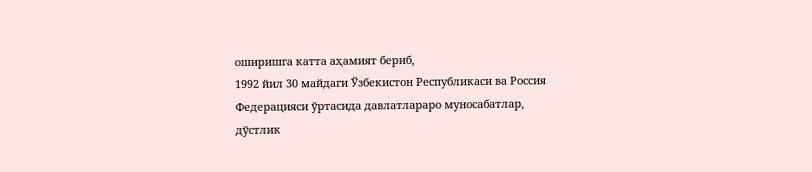оширишга катта аҳамият бериб,
1992 йил 30 майдаги Ўзбекистон Республикаси ва Россия Федерацияси ўртасида давлатлараро муносабатлар, дўстлик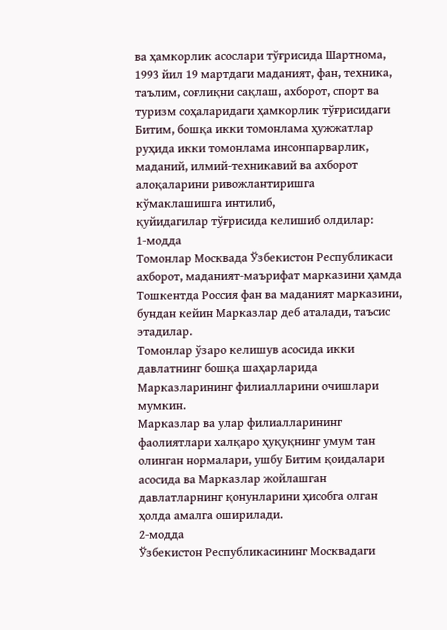ва ҳамкорлик асослари тўғрисида Шартнома, 1993 йил 19 мартдаги маданият, фан, техника, таълим, соғлиқни сақлаш, ахборот, спорт ва туризм соҳаларидаги ҳамкорлик тўғрисидаги Битим, бошқа икки томонлама ҳужжатлар руҳида икки томонлама инсонпарварлик, маданий, илмий-техникавий ва ахборот алоқаларини ривожлантиришга кўмаклашишга интилиб,
қуйидагилар тўғрисида келишиб олдилар:
1-модда
Томонлар Москвада Ўзбекистон Республикаси ахборот, маданият-маърифат марказини ҳамда Тошкентда Россия фан ва маданият марказини, бундан кейин Марказлар деб аталади, таъсис этадилар.
Томонлар ўзаро келишув асосида икки давлатнинг бошқа шаҳарларида Марказларининг филиалларини очишлари мумкин.
Марказлар ва улар филиалларининг фаолиятлари халқаро ҳуқуқнинг умум тан олинган нормалари, ушбу Битим қоидалари асосида ва Марказлар жойлашган давлатларнинг қонунларини ҳисобга олган ҳолда амалга оширилади.
2-модда
Ўзбекистон Республикасининг Москвадаги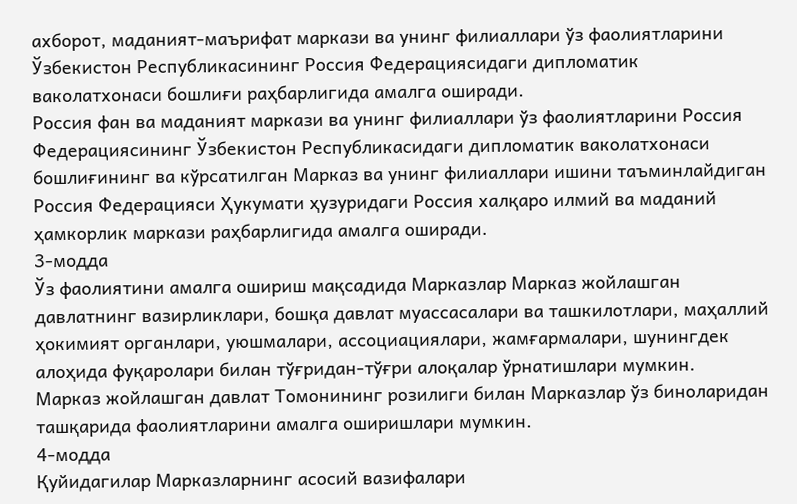ахборот, маданият-маърифат маркази ва унинг филиаллари ўз фаолиятларини Ўзбекистон Республикасининг Россия Федерациясидаги дипломатик ваколатхонаси бошлиғи раҳбарлигида амалга оширади.
Россия фан ва маданият маркази ва унинг филиаллари ўз фаолиятларини Россия Федерациясининг Ўзбекистон Республикасидаги дипломатик ваколатхонаси бошлиғининг ва кўрсатилган Марказ ва унинг филиаллари ишини таъминлайдиган Россия Федерацияси Ҳукумати ҳузуридаги Россия халқаро илмий ва маданий ҳамкорлик маркази раҳбарлигида амалга оширади.
3-модда
Ўз фаолиятини амалга ошириш мақсадида Марказлар Марказ жойлашган давлатнинг вазирликлари, бошқа давлат муассасалари ва ташкилотлари, маҳаллий ҳокимият органлари, уюшмалари, ассоциациялари, жамғармалари, шунингдек алоҳида фуқаролари билан тўғридан-тўғри алоқалар ўрнатишлари мумкин.
Марказ жойлашган давлат Томонининг розилиги билан Марказлар ўз биноларидан ташқарида фаолиятларини амалга оширишлари мумкин.
4-модда
Қуйидагилар Марказларнинг асосий вазифалари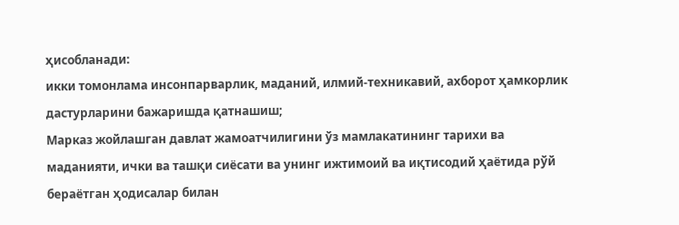ҳисобланади:
икки томонлама инсонпарварлик, маданий, илмий-техникавий, ахборот ҳамкорлик дастурларини бажаришда қатнашиш;
Марказ жойлашган давлат жамоатчилигини ўз мамлакатининг тарихи ва маданияти, ички ва ташқи сиёсати ва унинг ижтимоий ва иқтисодий ҳаётида рўй бераётган ҳодисалар билан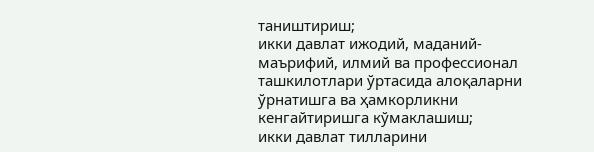таништириш;
икки давлат ижодий, маданий-маърифий, илмий ва профессионал ташкилотлари ўртасида алоқаларни ўрнатишга ва ҳамкорликни кенгайтиришга кўмаклашиш;
икки давлат тилларини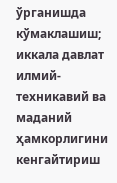ўрганишда кўмаклашиш;
иккала давлат илмий-техникавий ва маданий ҳамкорлигини кенгайтириш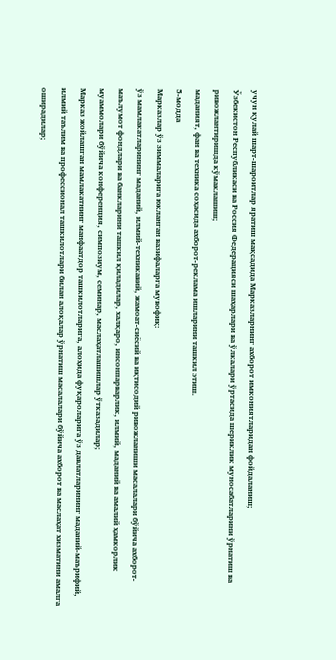учун қулай шарт-шароитлар яратиш мақсадида Марказларнинг ахборот имкониятларидан фойдаланиш;
Ўзбекистон Республикаси ва Россия Федерацияси шаҳарлари ва ўлкалари ўртасида шериклик муносабатларини ўрнатиш ва ривожлантиришда кўмаклашиш;
маданият, фан ва техника соҳасида ахборот-реклама ишларини ташкил этиш.
5-модда
Марказлар ўз зиммаларига юкланган вазифаларга мувофиқ:
ўз мамлакатларининг маданий, илмий-техникавий, жамоат-сиёсий ва иқтисодий ривожланиши масалалари бўйича ахборот-маълумот фондлари ва банкларини ташкил қиладилар, халқаро, инсонпарварлик, илмий, маданий ва амалий ҳамкорлик муаммолари бўйича конференция, симпозиум, семинар, маслаҳатлашишлар ўтказадилар;
Марказ жойлашган мамлакатнинг манфаатдор ташкилотларига, алоҳида фуқароларига ўз давлатларининг маданий-маърифий, илмий таълим ва профессионал ташкилотлари билан алоқалар ўрнатиш масалалари бўйича ахборот ва маслаҳат хизматини амалга оширадилар;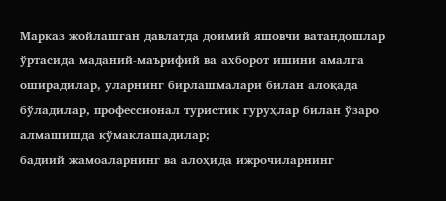Марказ жойлашган давлатда доимий яшовчи ватандошлар ўртасида маданий-маърифий ва ахборот ишини амалга оширадилар, уларнинг бирлашмалари билан алоқада бўладилар, профессионал туристик гуруҳлар билан ўзаро алмашишда кўмаклашадилар;
бадиий жамоаларнинг ва алоҳида ижрочиларнинг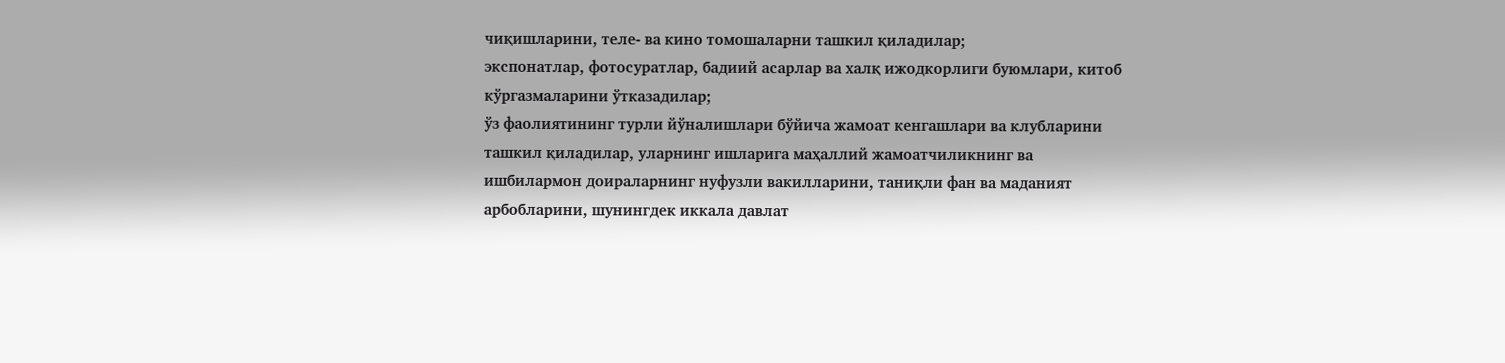чиқишларини, теле- ва кино томошаларни ташкил қиладилар;
экспонатлар, фотосуратлар, бадиий асарлар ва халқ ижодкорлиги буюмлари, китоб кўргазмаларини ўтказадилар;
ўз фаолиятининг турли йўналишлари бўйича жамоат кенгашлари ва клубларини ташкил қиладилар, уларнинг ишларига маҳаллий жамоатчиликнинг ва ишбилармон доираларнинг нуфузли вакилларини, таниқли фан ва маданият арбобларини, шунингдек иккала давлат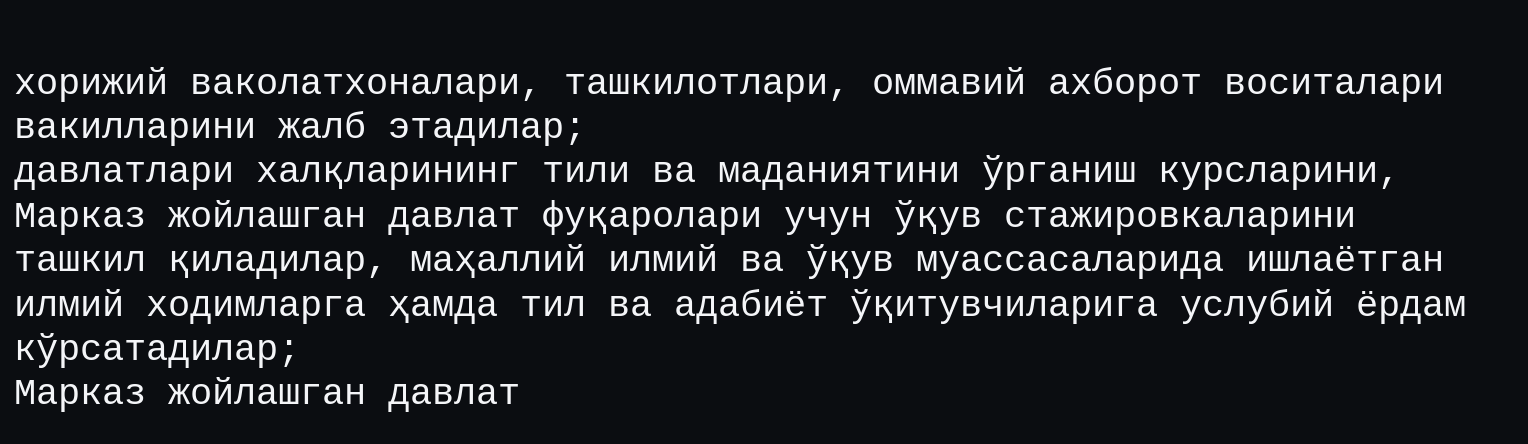хорижий ваколатхоналари, ташкилотлари, оммавий ахборот воситалари вакилларини жалб этадилар;
давлатлари халқларининг тили ва маданиятини ўрганиш курсларини, Марказ жойлашган давлат фуқаролари учун ўқув стажировкаларини ташкил қиладилар, маҳаллий илмий ва ўқув муассасаларида ишлаётган илмий ходимларга ҳамда тил ва адабиёт ўқитувчиларига услубий ёрдам кўрсатадилар;
Марказ жойлашган давлат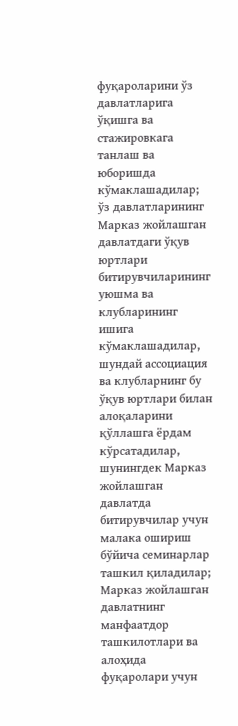фуқароларини ўз давлатларига ўқишга ва стажировкага танлаш ва юборишда кўмаклашадилар;
ўз давлатларининг Марказ жойлашган давлатдаги ўқув юртлари битирувчиларининг уюшма ва клубларининг ишига кўмаклашадилар, шундай ассоциация ва клубларнинг бу ўқув юртлари билан алоқаларини қўллашга ёрдам кўрсатадилар, шунингдек Марказ жойлашган давлатда битирувчилар учун малака ошириш бўйича семинарлар ташкил қиладилар;
Марказ жойлашган давлатнинг манфаатдор ташкилотлари ва алоҳида фуқаролари учун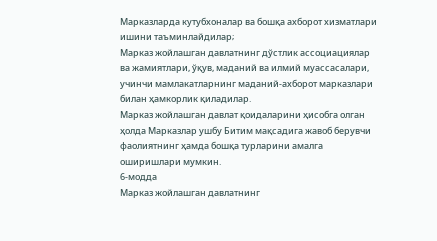Марказларда кутубхоналар ва бошқа ахборот хизматлари ишини таъминлайдилар;
Марказ жойлашган давлатнинг дўстлик ассоциациялар ва жамиятлари, ўқув, маданий ва илмий муассасалари, учинчи мамлакатларнинг маданий-ахборот марказлари билан ҳамкорлик қиладилар.
Марказ жойлашган давлат қоидаларини ҳисобга олган ҳолда Марказлар ушбу Битим мақсадига жавоб берувчи фаолиятнинг ҳамда бошқа турларини амалга оширишлари мумкин.
6-модда
Марказ жойлашган давлатнинг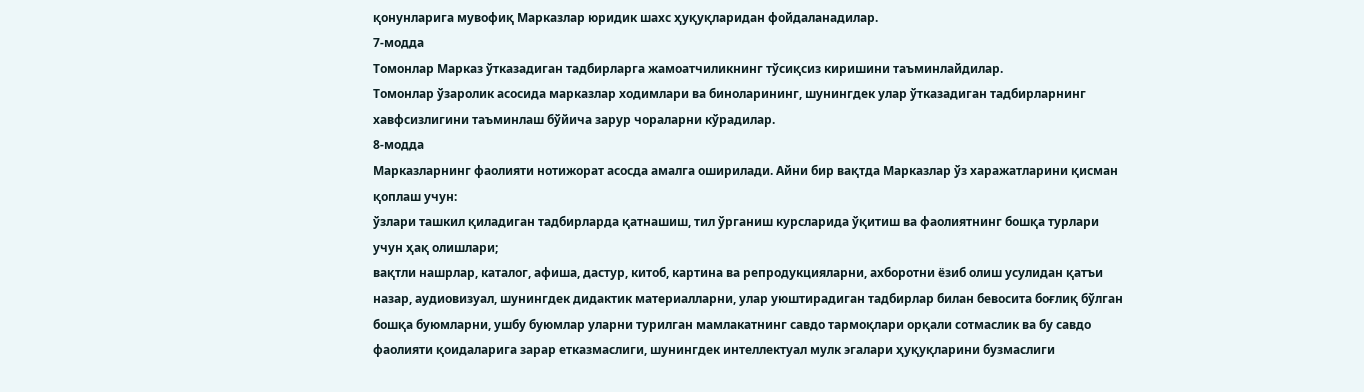қонунларига мувофиқ Марказлар юридик шахс ҳуқуқларидан фойдаланадилар.
7-модда
Томонлар Марказ ўтказадиган тадбирларга жамоатчиликнинг тўсиқсиз киришини таъминлайдилар.
Томонлар ўзаролик асосида марказлар ходимлари ва биноларининг, шунингдек улар ўтказадиган тадбирларнинг хавфсизлигини таъминлаш бўйича зарур чораларни кўрадилар.
8-модда
Марказларнинг фаолияти нотижорат асосда амалга оширилади. Айни бир вақтда Марказлар ўз харажатларини қисман қоплаш учун:
ўзлари ташкил қиладиган тадбирларда қатнашиш, тил ўрганиш курсларида ўқитиш ва фаолиятнинг бошқа турлари учун ҳақ олишлари;
вақтли нашрлар, каталог, афиша, дастур, китоб, картина ва репродукцияларни, ахборотни ёзиб олиш усулидан қатъи назар, аудиовизуал, шунингдек дидактик материалларни, улар уюштирадиган тадбирлар билан бевосита боғлиқ бўлган бошқа буюмларни, ушбу буюмлар уларни турилган мамлакатнинг савдо тармоқлари орқали сотмаслик ва бу савдо фаолияти қоидаларига зарар етказмаслиги, шунингдек интеллектуал мулк эгалари ҳуқуқларини бузмаслиги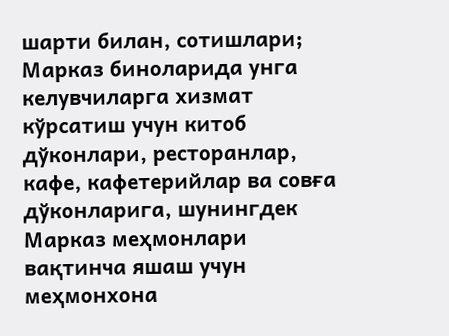шарти билан, сотишлари;
Марказ биноларида унга келувчиларга хизмат кўрсатиш учун китоб дўконлари, ресторанлар, кафе, кафетерийлар ва совға дўконларига, шунингдек Марказ меҳмонлари вақтинча яшаш учун меҳмонхона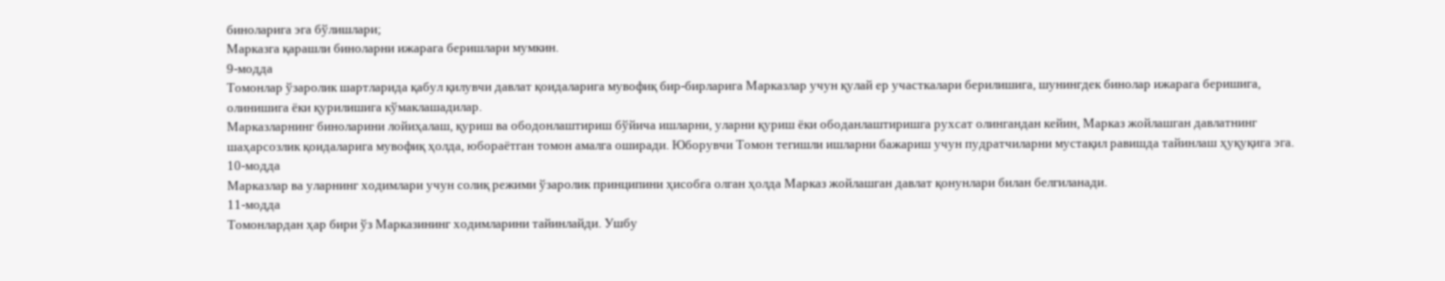биноларига эга бўлишлари;
Марказга қарашли биноларни ижарага беришлари мумкин.
9-модда
Томонлар ўзаролик шартларида қабул қилувчи давлат қоидаларига мувофиқ бир-бирларига Марказлар учун қулай ер участкалари берилишига, шунингдек бинолар ижарага беришига, олинишига ёки қурилишига кўмаклашадилар.
Марказларнинг биноларини лойиҳалаш, қуриш ва ободонлаштириш бўйича ишларни, уларни қуриш ёки ободанлаштиришга рухсат олингандан кейин, Марказ жойлашган давлатнинг шаҳарсозлик қоидаларига мувофиқ ҳолда, юбораётган томон амалга оширади. Юборувчи Томон тегишли ишларни бажариш учун пудратчиларни мустақил равишда тайинлаш ҳуқуқига эга.
10-модда
Марказлар ва уларнинг ходимлари учун солиқ режими ўзаролик принципини ҳисобга олган ҳолда Марказ жойлашган давлат қонунлари билан белгиланади.
11-модда
Томонлардан ҳар бири ўз Марказининг ходимларини тайинлайди. Ушбу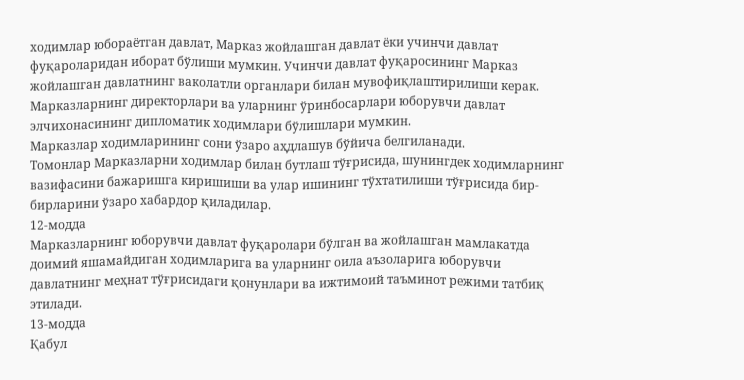ходимлар юбораётган давлат, Марказ жойлашган давлат ёки учинчи давлат фуқароларидан иборат бўлиши мумкин. Учинчи давлат фуқаросининг Марказ жойлашган давлатнинг ваколатли органлари билан мувофиқлаштирилиши керак.
Марказларнинг директорлари ва уларнинг ўринбосарлари юборувчи давлат элчихонасининг дипломатик ходимлари бўлишлари мумкин.
Марказлар ходимларининг сони ўзаро аҳдлашув бўйича белгиланади.
Томонлар Марказларни ходимлар билан бутлаш тўғрисида, шунингдек ходимларнинг вазифасини бажаришга киришиши ва улар ишининг тўхтатилиши тўғрисида бир-бирларини ўзаро хабардор қиладилар.
12-модда
Марказларнинг юборувчи давлат фуқаролари бўлган ва жойлашган мамлакатда доимий яшамайдиган ходимларига ва уларнинг оила аъзоларига юборувчи давлатнинг меҳнат тўғрисидаги қонунлари ва ижтимоий таъминот режими татбиқ этилади.
13-модда
Қабул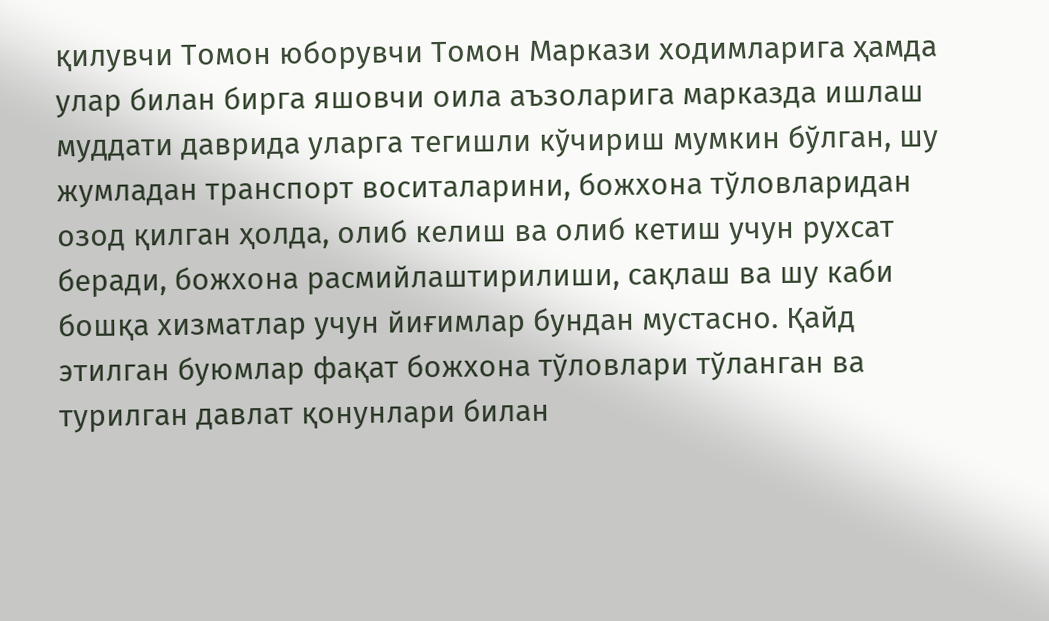қилувчи Томон юборувчи Томон Маркази ходимларига ҳамда улар билан бирга яшовчи оила аъзоларига марказда ишлаш муддати даврида уларга тегишли кўчириш мумкин бўлган, шу жумладан транспорт воситаларини, божхона тўловларидан озод қилган ҳолда, олиб келиш ва олиб кетиш учун рухсат беради, божхона расмийлаштирилиши, сақлаш ва шу каби бошқа хизматлар учун йиғимлар бундан мустасно. Қайд этилган буюмлар фақат божхона тўловлари тўланган ва турилган давлат қонунлари билан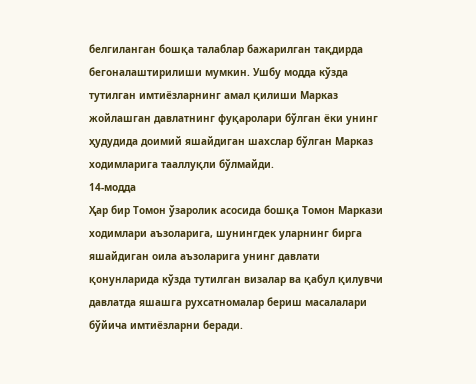белгиланган бошқа талаблар бажарилган тақдирда бегоналаштирилиши мумкин. Ушбу модда кўзда тутилган имтиёзларнинг амал қилиши Марказ жойлашган давлатнинг фуқаролари бўлган ёки унинг ҳудудида доимий яшайдиган шахслар бўлган Марказ ходимларига тааллуқли бўлмайди.
14-модда
Ҳар бир Томон ўзаролик асосида бошқа Томон Маркази ходимлари аъзоларига, шунингдек уларнинг бирга яшайдиган оила аъзоларига унинг давлати қонунларида кўзда тутилган визалар ва қабул қилувчи давлатда яшашга рухсатномалар бериш масалалари бўйича имтиёзларни беради.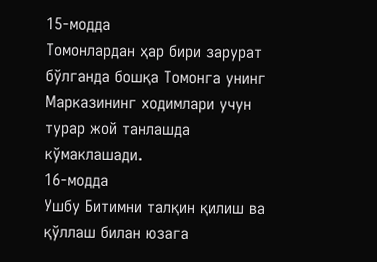15-модда
Томонлардан ҳар бири зарурат бўлганда бошқа Томонга унинг Марказининг ходимлари учун турар жой танлашда кўмаклашади.
16-модда
Ушбу Битимни талқин қилиш ва қўллаш билан юзага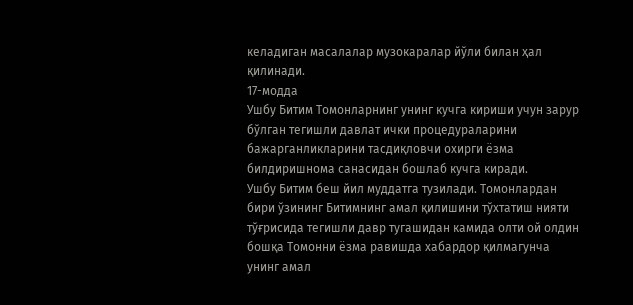келадиган масалалар музокаралар йўли билан ҳал қилинади.
17-модда
Ушбу Битим Томонларнинг унинг кучга кириши учун зарур бўлган тегишли давлат ички процедураларини бажарганликларини тасдиқловчи охирги ёзма билдиришнома санасидан бошлаб кучга киради.
Ушбу Битим беш йил муддатга тузилади. Томонлардан бири ўзининг Битимнинг амал қилишини тўхтатиш нияти тўғрисида тегишли давр тугашидан камида олти ой олдин бошқа Томонни ёзма равишда хабардор қилмагунча унинг амал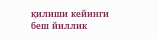қилиши кейинги беш йиллик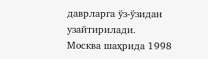даврларга ўз-ўзидан узайтирилади.
Москва шаҳрида 1998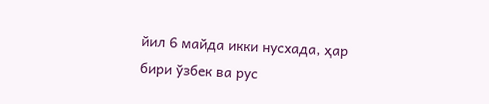йил 6 майда икки нусхада, ҳар бири ўзбек ва рус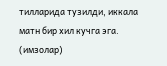тилларида тузилди, иккала матн бир хил кучга эга.
(имзолар)